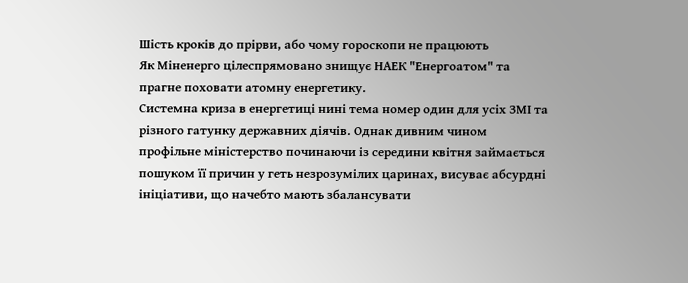Шість кроків до прірви, або чому гороскопи не працюють
Як Міненерго цілеспрямовано знищує НАЕК "Енергоатом" та прагне поховати атомну енергетику.
Системна криза в енергетиці нині тема номер один для усіх ЗМІ та різного гатунку державних діячів. Однак дивним чином профільне міністерство починаючи із середини квітня займається пошуком її причин у геть незрозумілих царинах, висуває абсурдні ініціативи, що начебто мають збалансувати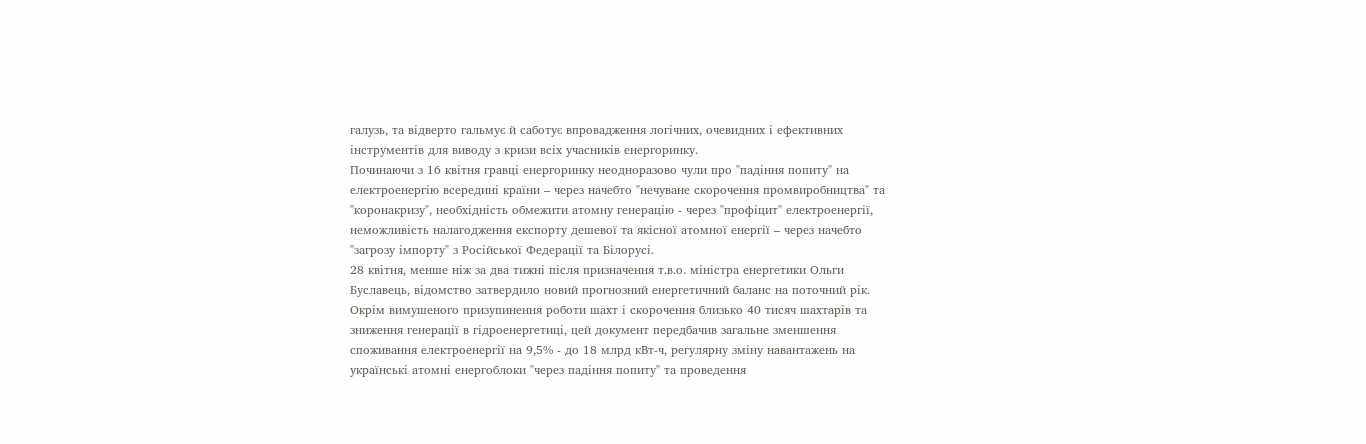галузь, та відверто гальмує й саботує впровадження логічних, очевидних і ефективних інструментів для виводу з кризи всіх учасників енергоринку.
Починаючи з 16 квітня гравці енергоринку неодноразово чули про "падіння попиту" на електроенергію всередині країни – через начебто "нечуване скорочення промвиробництва" та "коронакризу", необхідність обмежити атомну генерацію - через "профіцит" електроенергії, неможливість налагодження експорту дешевої та якісної атомної енергії – через начебто "загрозу імпорту" з Російської Федерації та Білорусі.
28 квітня, менше ніж за два тижні після призначення т.в.о. міністра енергетики Ольги Буславець, відомство затвердило новий прогнозний енергетичний баланс на поточний рік. Окрім вимушеного призупинення роботи шахт і скорочення близько 40 тисяч шахтарів та зниження генерації в гідроенергетиці, цей документ передбачив загальне зменшення споживання електроенергії на 9,5% - до 18 млрд кВт-ч, регулярну зміну навантажень на українські атомні енергоблоки "через падіння попиту" та проведення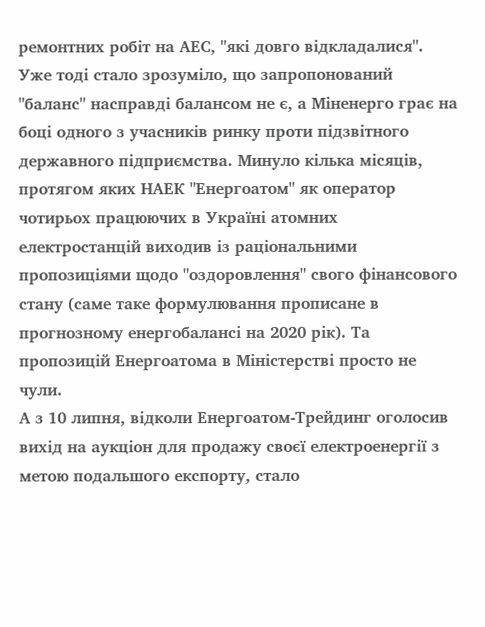ремонтних робіт на АЕС, "які довго відкладалися".
Уже тоді стало зрозуміло, що запропонований "баланс" насправді балансом не є, а Міненерго грає на боці одного з учасників ринку проти підзвітного державного підприємства. Минуло кілька місяців, протягом яких НАЕК "Енергоатом" як оператор чотирьох працюючих в Україні атомних електростанцій виходив із раціональними пропозиціями щодо "оздоровлення" свого фінансового стану (саме таке формулювання прописане в прогнозному енергобалансі на 2020 рік). Та пропозицій Енергоатома в Міністерстві просто не чули.
А з 10 липня, відколи Енергоатом-Трейдинг оголосив вихід на аукціон для продажу своєї електроенергії з метою подальшого експорту, стало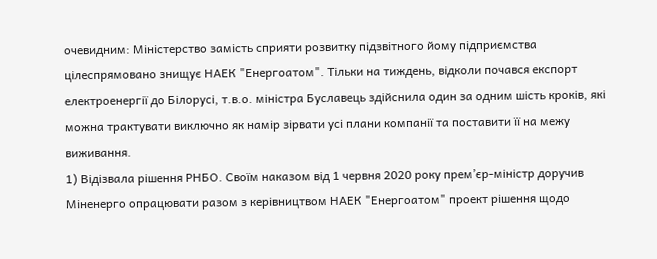очевидним: Міністерство замість сприяти розвитку підзвітного йому підприємства цілеспрямовано знищує НАЕК "Енергоатом". Тільки на тиждень, відколи почався експорт електроенергії до Білорусі, т.в.о. міністра Буславець здійснила один за одним шість кроків, які можна трактувати виключно як намір зірвати усі плани компанії та поставити її на межу виживання.
1) Відізвала рішення РНБО. Своїм наказом від 1 червня 2020 року прем’єр-міністр доручив Міненерго опрацювати разом з керівництвом НАЕК "Енергоатом" проект рішення щодо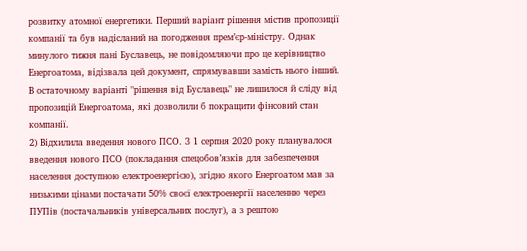розвитку атомної енергетики. Перший варіант рішення містив пропозиції компанії та був надісланий на погодження прем’єр-міністру. Однак минулого тижня пані Буславець, не повідомляючи про це керівництво Енергоатома, відізвала цей документ, спрямувавши замість нього інший. В остаточному варіанті "рішення від Буславець" не лишилося й сліду від пропозицій Енергоатома, які дозволили б покращити фінсовий стан компанії.
2) Відхилила введення нового ПСО. З 1 серпня 2020 року планувалося введення нового ПСО (покладання спецобов’язків для забезпечення населення доступною електроенергією), згідно якого Енергоатом мав за низькими цінами постачати 50% своєї електроенергії населенню через ПУПів (постачальників універсальних послуг), а з рештою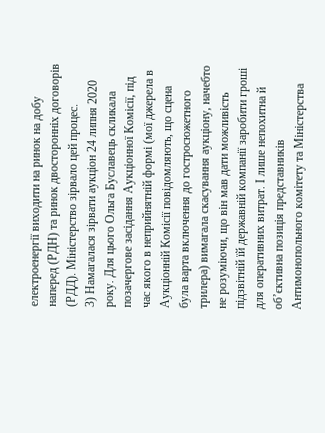електроенергії виходити на ринок на добу наперед (РДН) та ринок двосторонніх договорів (РДД). Міністерство зірвало цей процес.
3) Намагалася зірвати аукціон 24 липня 2020 року. Для цього Ольга Буславець скликала позачергове засідання Аукціонної Комісії, під час якого в неприйнятній формі (мої джерела в Аукціонній Комісії повідомляють, що сцена була варта включення до гостросюжетного трилера) вимагала скасування аукціону, начебто не розуміючи, що він мав дати можливість підзвітній їй державній компанії заробити гроші для оперативних витрат. І лише непохитна й об’єктивна позиція представників Антимонопольного комітету та Міністерства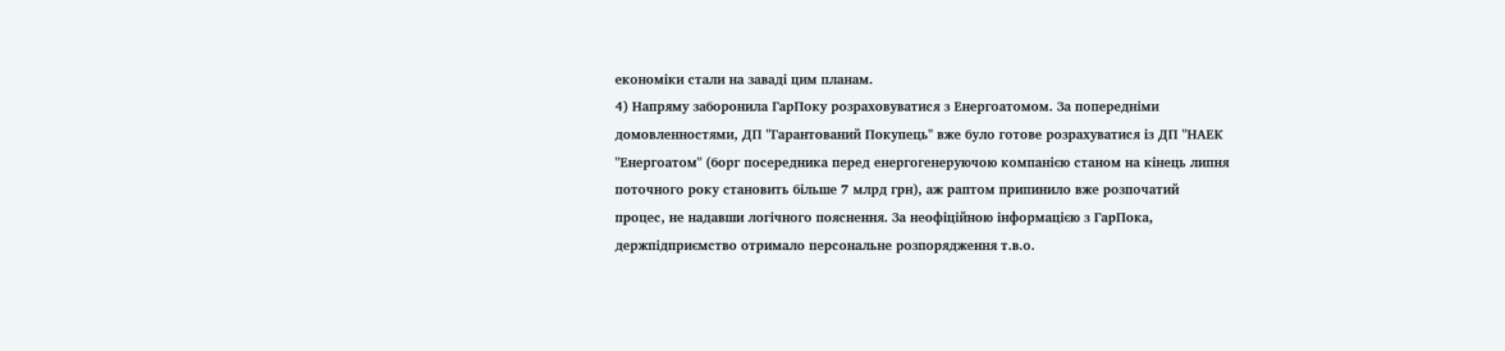економіки стали на заваді цим планам.
4) Напряму заборонила ГарПоку розраховуватися з Енергоатомом. За попередніми домовленностями, ДП "Гарантований Покупець" вже було готове розрахуватися із ДП "НАЕК "Енергоатом" (борг посередника перед енергогенеруючою компанією станом на кінець липня поточного року становить більше 7 млрд грн), аж раптом припинило вже розпочатий процес, не надавши логічного пояснення. За неофіційною інформацією з ГарПока, держпідприємство отримало персональне розпорядження т.в.о.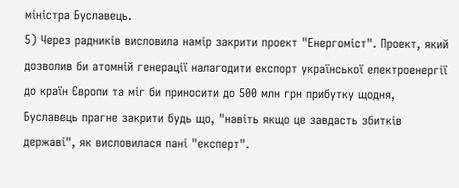міністра Буславець.
5) Через радників висловила намір закрити проект "Енергоміст". Проект, який дозволив би атомній генерації налагодити експорт української електроенергії до країн Європи та міг би приносити до 500 млн грн прибутку щодня, Буславець прагне закрити будь що, "навіть якщо це завдасть збитків державі", як висловилася пані "експерт".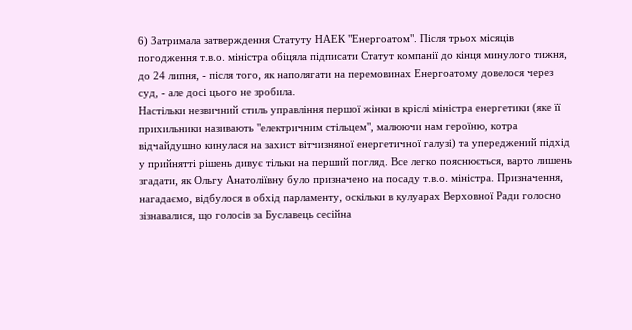6) Затримала затверждення Статуту НАЕК "Енергоатом". Після трьох місяців погодження т.в.о. міністра обіцяла підписати Статут компанії до кінця минулого тижня, до 24 липня, - після того, як наполягати на перемовинах Енергоатому довелося через суд, - але досі цього не зробила.
Настільки незвичний стиль управління першої жінки в кріслі міністра енергетики (яке її прихильники називають "електричним стільцем", малюючи нам героїню, котра відчайдушно кинулася на захист вітчизняної енергетичної галузі) та упереджений підхід у прийнятті рішень дивує тільки на перший погляд. Все легко пояснюється, варто лишень згадати, як Ольгу Анатоліївну було призначено на посаду т.в.о. міністра. Призначення, нагадаємо, відбулося в обхід парламенту, оскільки в кулуарах Верховної Ради голосно зізнавалися, що голосів за Буславець сесійна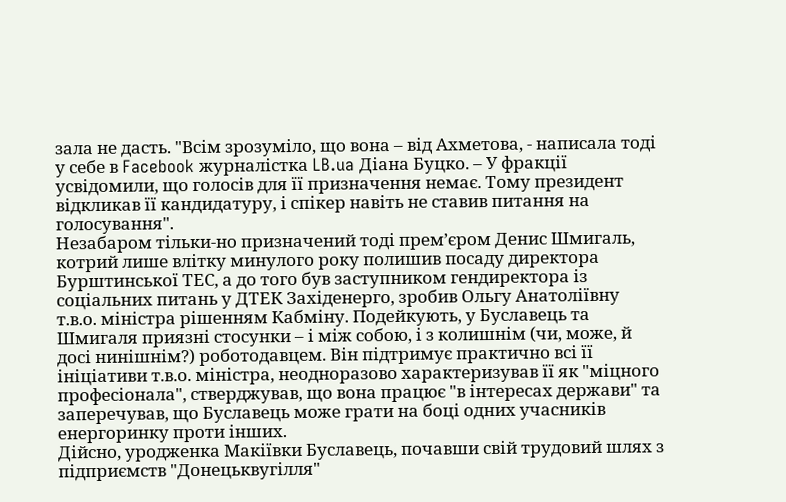зала не дасть. "Всім зрозуміло, що вона – від Ахметова, - написала тоді у себе в Facebook журналістка LB.ua Діана Буцко. – У фракції усвідомили, що голосів для її призначення немає. Тому президент відкликав її кандидатуру, і спікер навіть не ставив питання на голосування".
Незабаром тільки-но призначений тоді прем’єром Денис Шмигаль, котрий лише влітку минулого року полишив посаду директора Бурштинської ТЕС, а до того був заступником гендиректора із соціальних питань у ДТЕК Західенерго, зробив Ольгу Анатоліївну т.в.о. міністра рішенням Кабміну. Подейкують, у Буславець та Шмигаля приязні стосунки – і між собою, і з колишнім (чи, може, й досі нинішнім?) роботодавцем. Він підтримує практично всі її ініціативи т.в.о. міністра, неодноразово характеризував її як "міцного професіонала", стверджував, що вона працює "в інтересах держави" та заперечував, що Буславець може грати на боці одних учасників енергоринку проти інших.
Дійсно, уродженка Макіївки Буславець, почавши свій трудовий шлях з підприємств "Донецьквугілля"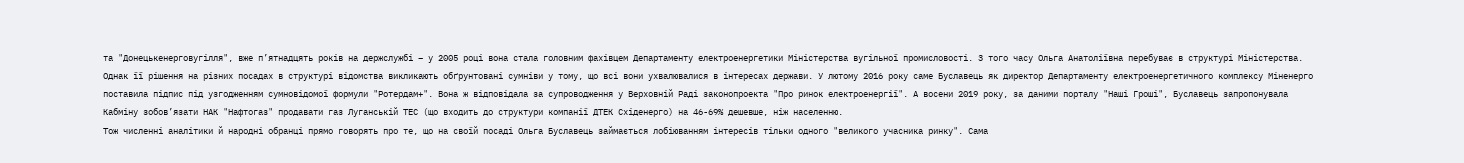та "Донецькенерговугілля", вже п’ятнадцять років на держслужбі – у 2005 році вона стала головним фахівцем Департаменту електроенергетики Міністерства вугільної промисловості. З того часу Ольга Анатоліївна перебуває в структурі Міністерства.
Однак її рішення на різних посадах в структурі відомства викликають обґрунтовані сумніви у тому, що всі вони ухвалювалися в інтересах держави. У лютому 2016 року саме Буславець як директор Департаменту електроенергетичного комплексу Міненерго поставила підпис під узгодженням сумновідомої формули "Ротердам+". Вона ж відповідала за супроводження у Верховній Раді законопроекта "Про ринок електроенергії". А восени 2019 року, за даними порталу "Наші Гроші", Буславець запропонувала Кабміну зобов’язати НАК "Нафтогаз" продавати газ Луганській ТЕС (що входить до структури компанії ДТЕК Східенерго) на 46-69% дешевше, ніж населенню.
Тож численні аналітики й народні обранці прямо говорять про те, що на своїй посаді Ольга Буславець займається лобіюванням інтересів тільки одного "великого учасника ринку". Сама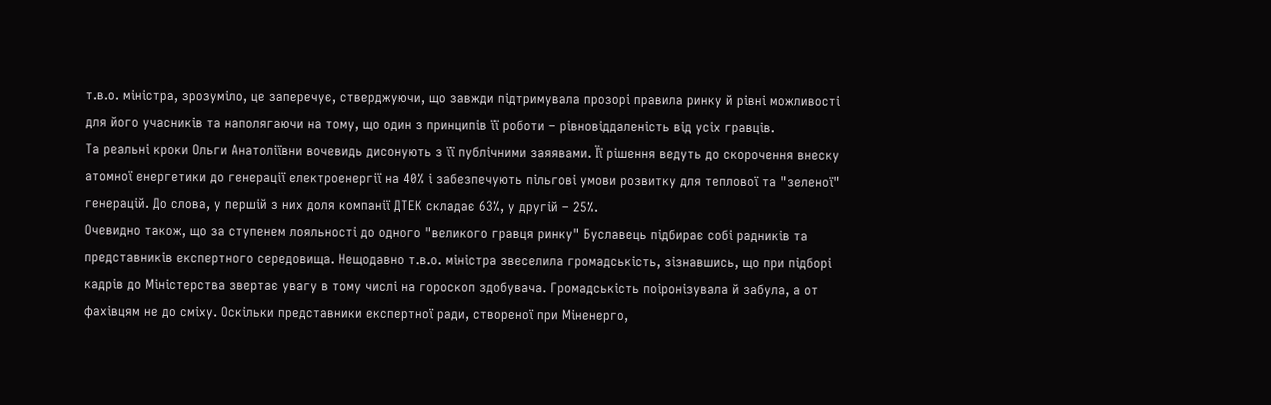т.в.о. міністра, зрозуміло, це заперечує, стверджуючи, що завжди підтримувала прозорі правила ринку й рівні можливості для його учасників та наполягаючи на тому, що один з принципів її роботи – рівновіддаленість від усіх гравців.
Та реальні кроки Ольги Анатоліївни вочевидь дисонують з її публічними заяявами. Її рішення ведуть до скорочення внеску атомної енергетики до генерації електроенергії на 40% і забезпечують пільгові умови розвитку для теплової та "зеленої" генерацій. До слова, у першій з них доля компанії ДТЕК складає 63%, у другій – 25%.
Очевидно також, що за ступенем лояльності до одного "великого гравця ринку" Буславець підбирає собі радників та представників експертного середовища. Нещодавно т.в.о. міністра звеселила громадськість, зізнавшись, що при підборі кадрів до Міністерства звертає увагу в тому числі на гороскоп здобувача. Громадськість поіронізувала й забула, а от фахівцям не до сміху. Оскільки представники експертної ради, створеної при Міненерго,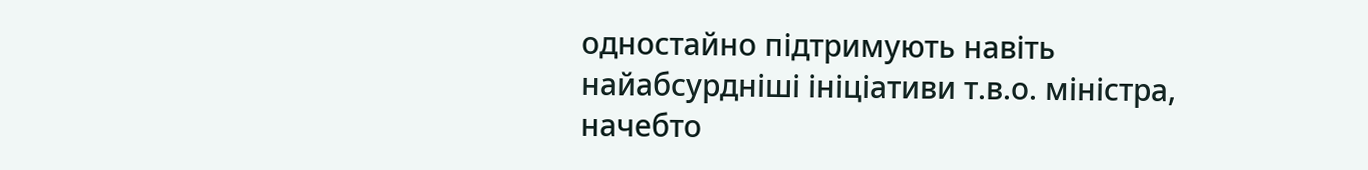одностайно підтримують навіть найабсурдніші ініціативи т.в.о. міністра, начебто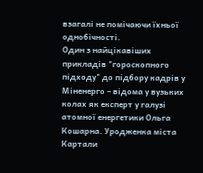взагалі не помічаючи їхньої однобічності.
Один з найцікавіших прикладів "гороскопного підходу" до підбору кадрів у Міненерго – відома у вузьких колах як експерт у галузі атомної енергетики Ольга Кошарна. Уродженка міста Картали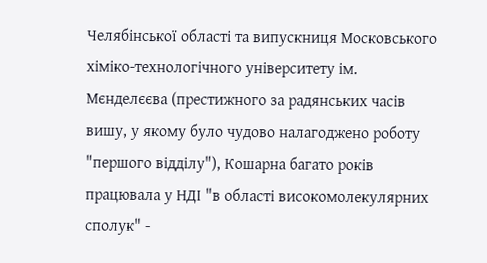Челябінської області та випускниця Московського хіміко-технологічного університету ім. Мєнделєєва (престижного за радянських часів вишу, у якому було чудово налагоджено роботу "першого відділу"), Кошарна багато років працювала у НДІ "в області високомолекулярних сполук" -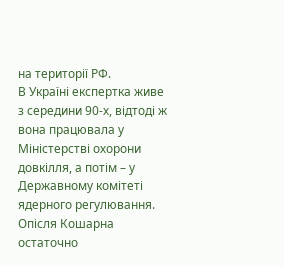на території РФ.
В Україні експертка живе з середини 90-х, відтоді ж вона працювала у Міністерстві охорони довкілля, а потім – у Державному комітеті ядерного регулювання. Опісля Кошарна остаточно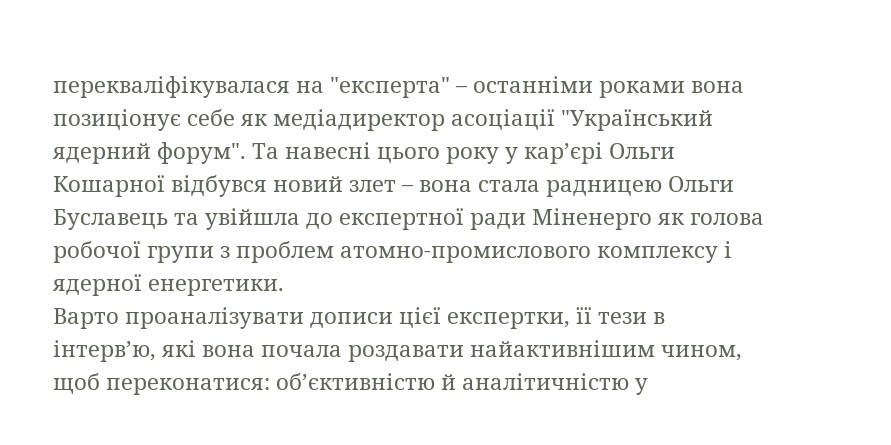перекваліфікувалася на "експерта" – останніми роками вона позиціонує себе як медіадиректор асоціації "Український ядерний форум". Та навесні цього року у кар’єрі Ольги Кошарної відбувся новий злет – вона стала радницею Ольги Буславець та увійшла до експертної ради Міненерго як голова робочої групи з проблем атомно-промислового комплексу і ядерної енергетики.
Варто проаналізувати дописи цієї експертки, її тези в інтерв’ю, які вона почала роздавати найактивнішим чином, щоб переконатися: об’єктивністю й аналітичністю у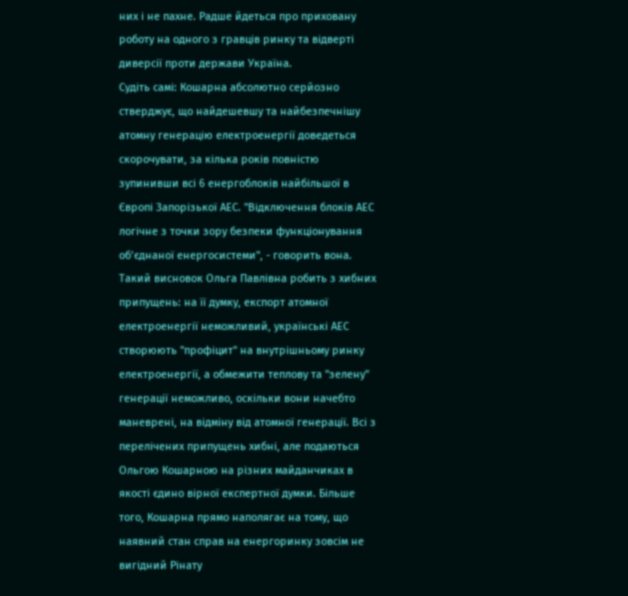них і не пахне. Радше йдеться про приховану роботу на одного з гравців ринку та відверті диверсії проти держави Україна.
Судіть самі: Кошарна абсолютно серйозно стверджує, що найдешевшу та найбезпечнішу атомну генерацію електроенергії доведеться скорочувати, за кілька років повністю зупинивши всі 6 енергоблоків найбільшої в Європі Запорізької АЕС. "Відключення блоків АЕС логічне з точки зору безпеки функціонування об’єднаної енергосистеми", - говорить вона.
Такий висновок Ольга Павлівна робить з хибних припущень: на її думку, експорт атомної електроенергії неможливий, українські АЕС створюють "профіцит" на внутрішньому ринку електроенергії, а обмежити теплову та "зелену" генерації неможливо, оскільки вони начебто маневрені, на відміну від атомної генерації. Всі з перелічених припущень хибні, але подаються Ольгою Кошарною на різних майданчиках в якості єдино вірної експертної думки. Більше того, Кошарна прямо наполягає на тому, що наявний стан справ на енергоринку зовсім не вигідний Рінату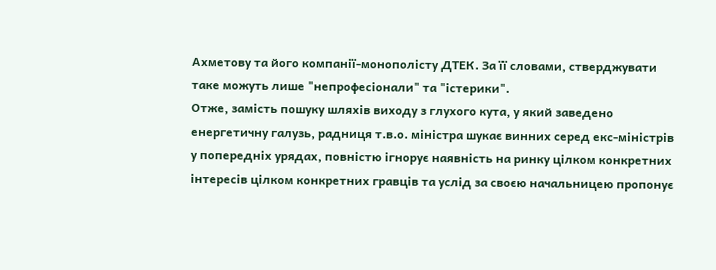Ахметову та його компанії-монополісту ДТЕК. За її словами, стверджувати таке можуть лише "непрофесіонали" та "істерики".
Отже, замість пошуку шляхів виходу з глухого кута, у який заведено енергетичну галузь, радниця т.в.о. міністра шукає винних серед екс-міністрів у попередніх урядах, повністю ігнорує наявність на ринку цілком конкретних інтересів цілком конкретних гравців та услід за своєю начальницею пропонує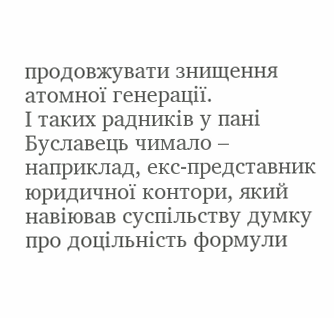продовжувати знищення атомної генерації.
І таких радників у пані Буславець чимало – наприклад, екс-представник юридичної контори, який навіював суспільству думку про доцільність формули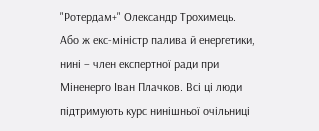"Ротердам+" Олександр Трохимець. Або ж екс-міністр палива й енергетики, нині – член експертної ради при Міненерго Іван Плачков. Всі ці люди підтримують курс нинішньої очільниці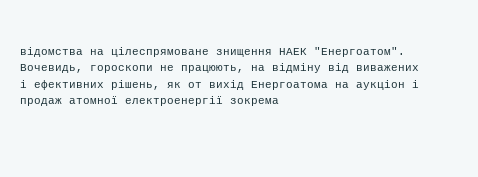відомства на цілеспрямоване знищення НАЕК "Енергоатом".
Вочевидь, гороскопи не працюють, на відміну від виважених і ефективних рішень, як от вихід Енергоатома на аукціон і продаж атомної електроенергії зокрема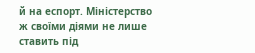й на еспорт. Міністерство ж своїми діями не лише ставить під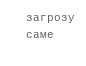загрозу саме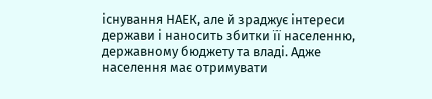існування НАЕК, але й зраджує інтереси держави і наносить збитки її населенню, державному бюджету та владі. Адже населення має отримувати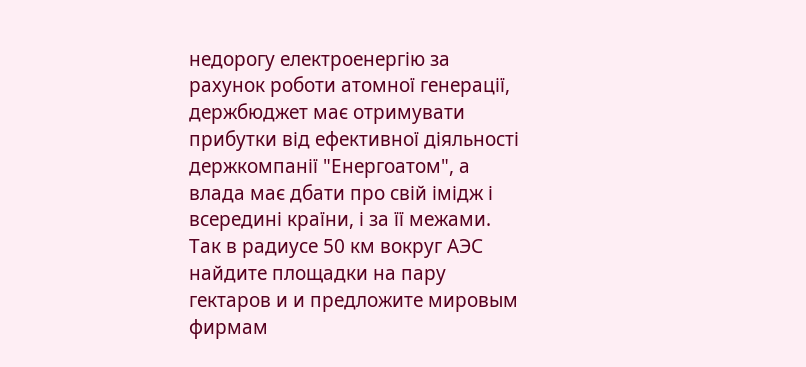недорогу електроенергію за рахунок роботи атомної генерації, держбюджет має отримувати прибутки від ефективної діяльності держкомпанії "Енергоатом", а влада має дбати про свій імідж і всередині країни, і за її межами.
Так в радиусе 50 км вокруг АЭС найдите площадки на пару гектаров и и предложите мировым фирмам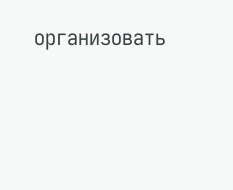организовать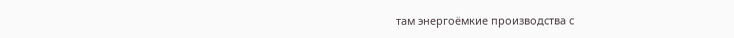там энергоёмкие производства с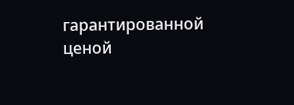гарантированной ценой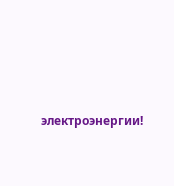электроэнергии!